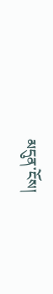མདུན་ངོས།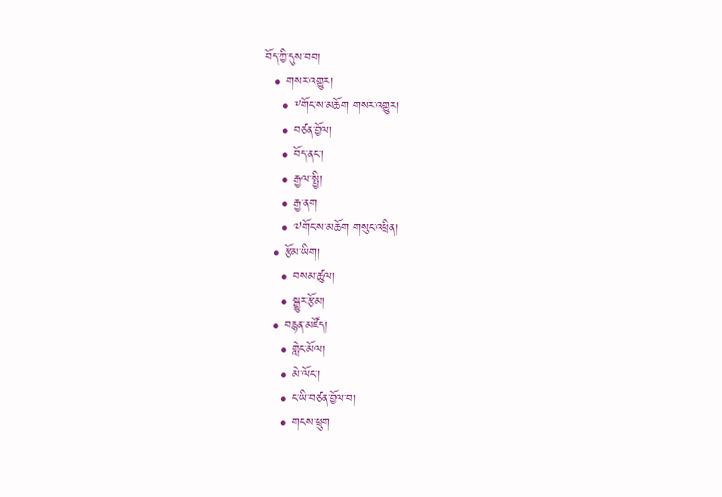བོད་ཀྱི་དུས་བབ།
  • གསར་འགྱུར།
    • ༸གོང་ས་མཆོག གསར་འགྱུར།
    • བཙན་བྱོལ།
    • བོད་ནང་།
    • རྒྱལ་སྤྱི།
    • རྒྱ་ནག
    • ༧གོང་ས་མཆོག གསུང་འཕྲིན།
  • རྩོམ་ཡིག།
    • བསམ་ཚུལ།
    • སྒྱུར་རྩོམ།
  • བརྙན་མཛོད།
    • གླེང་མོལ།
    • མེ་ལོང་།
    • ང་ཡི་བཙན་བྱོལ་བ།
    • གངས་ཕྲུག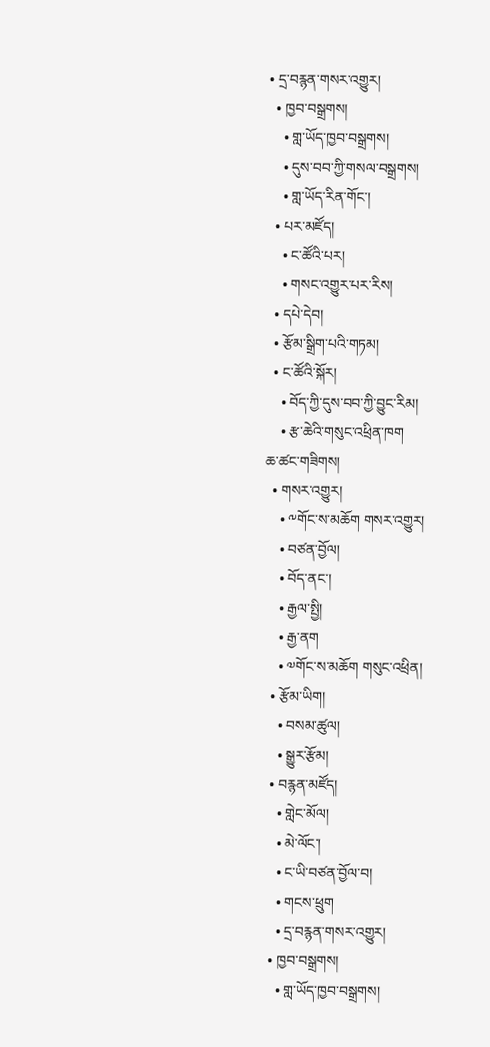• དྲ་བརྙན་གསར་འགྱུར།
  • ཁྱབ་བསྒྲགས།
    • གླ་ཡོད་ཁྱབ་བསྒྲགས།
    • དུས་བབ་ཀྱི་གསལ་བསྒྲགས།
    • གླ་ཡོད་རིན་གོང་།
  • པར་མཛོད།
    • ང་ཚོའི་པར།
    • གསང་འགྱུར་པར་རིས།
  • དཔེ་དེབ།
  • རྩོམ་སྒྲིག་པའི་གཏམ།
  • ང་ཚོའི་སྐོར།
    • བོད་ཀྱི་དུས་བབ་ཀྱི་བྱུང་རིམ།
    • རྩ་ཆེའི་གསུང་འཕྲིན་ཁག
ཆ་ཚང་གཟིགས།
  • གསར་འགྱུར།
    • ༸གོང་ས་མཆོག གསར་འགྱུར།
    • བཙན་བྱོལ།
    • བོད་ནང་།
    • རྒྱལ་སྤྱི།
    • རྒྱ་ནག
    • ༧གོང་ས་མཆོག གསུང་འཕྲིན།
  • རྩོམ་ཡིག།
    • བསམ་ཚུལ།
    • སྒྱུར་རྩོམ།
  • བརྙན་མཛོད།
    • གླེང་མོལ།
    • མེ་ལོང་།
    • ང་ཡི་བཙན་བྱོལ་བ།
    • གངས་ཕྲུག
    • དྲ་བརྙན་གསར་འགྱུར།
  • ཁྱབ་བསྒྲགས།
    • གླ་ཡོད་ཁྱབ་བསྒྲགས།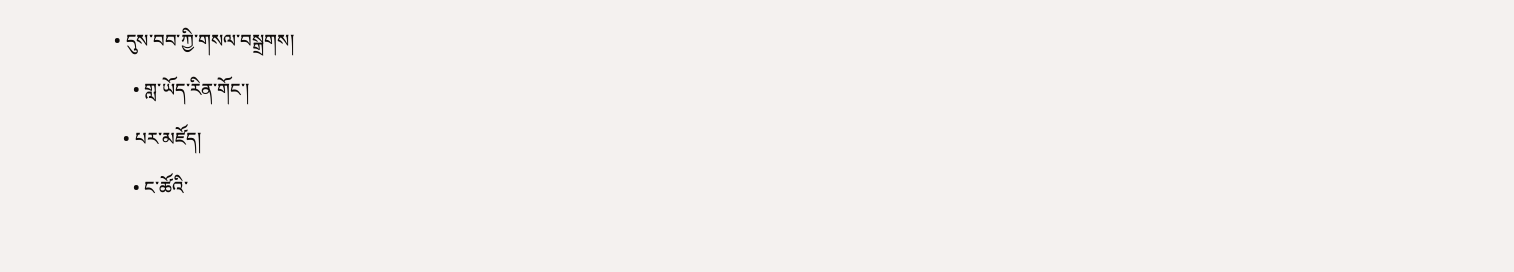• དུས་བབ་ཀྱི་གསལ་བསྒྲགས།
    • གླ་ཡོད་རིན་གོང་།
  • པར་མཛོད།
    • ང་ཚོའི་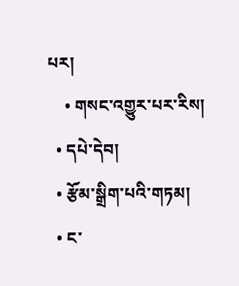པར།
    • གསང་འགྱུར་པར་རིས།
  • དཔེ་དེབ།
  • རྩོམ་སྒྲིག་པའི་གཏམ།
  • ང་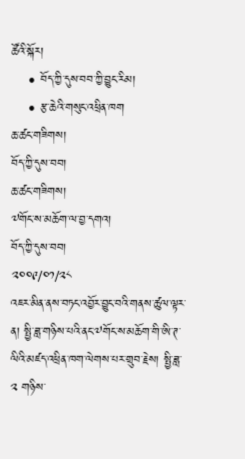ཚོའི་སྐོར།
    • བོད་ཀྱི་དུས་བབ་ཀྱི་བྱུང་རིམ།
    • རྩ་ཆེའི་གསུང་འཕྲིན་ཁག
ཆ་ཚང་གཟིགས།
བོད་ཀྱི་དུས་བབ།
ཆ་ཚང་གཟིགས།
༧གོང་ས་མཆོག་ལ་བྱ་དགའ།
བོད་ཀྱི་དུས་བབ།
༢༠༠༩/༠༡/༢༨
འཇར་མིན་ནས་བཏང་འབྱོར་བྱུང་བའི་གནས་ཚུལ་ལྟར་ན། སྤྱི་ཟླ་གཉིས་པའི་ནང་༧གོང་ས་མཆོག་གི་ཨི་ཊ་ལིའི་མཛད་འཕྲིན་ཁག་ལེགས་པར་གྲུབ་རྗེས། སྤྱི་ཟླ་ ༢ གཉིས་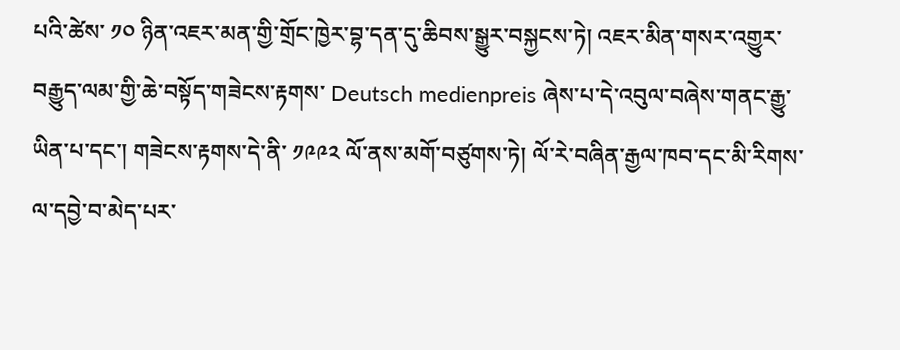པའི་ཚེས་ ༡༠ ཉིན་འཇར་མན་གྱི་གྲོང་ཁྱེར་བྷ་དན་དུ་ཆིབས་སྒྱུར་བསྐྱངས་ཏེ། འཇར་མིན་གསར་འགྱུར་བརྒྱུད་ལམ་གྱི་ཆེ་བསྟོད་གཟེངས་རྟགས་ Deutsch medienpreis ཞེས་པ་དེ་འབུལ་བཞེས་གནང་རྒྱུ་ཡིན་པ་དང་། གཟེངས་རྟགས་དེ་ནི་ ༡༩༩༢ ལོ་ནས་མགོ་བཙུགས་ཏེ། ལོ་རེ་བཞིན་རྒྱལ་ཁབ་དང་མི་རིགས་ལ་དབྱེ་བ་མེད་པར་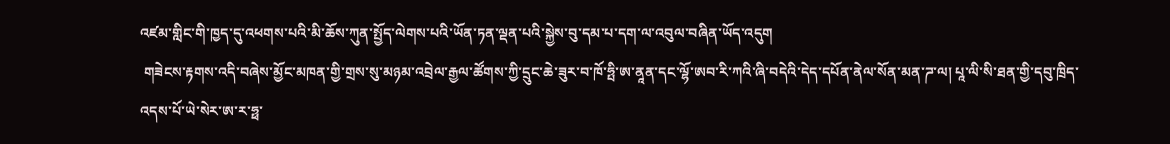འཛམ་གླིང་གི་ཁྱད་དུ་འཕགས་པའི་མི་ཆོས་ཀུན་སྤྱོད་ལེགས་པའི་ཡོན་ཏན་ལྡན་པའི་སྐྱེས་བུ་དམ་པ་དག་ལ་འབུལ་བཞིན་ཡོད་འདུག
 གཟེངས་རྟགས་འདི་བཞེས་མྱོང་མཁན་གྱི་གྲས་སུ་མཉམ་འབྲེལ་རྒྱལ་ཚོགས་ཀྱི་དྲུང་ཆེ་ཟུར་བ་ཁོ་ཧྤི་ཨ་ནཱན་དང་ལྷོ་ཨབ་རི་ཀའི་ཞི་བདེའི་དེད་དཔོན་ནེལ་སོན་མན་ཌ་ལ། པཱ་ལི་སི་ཐན་གྱི་དབུ་ཁྲིད་འདས་པོ་ཡེ་སེར་ཨ་ར་ཧྥ་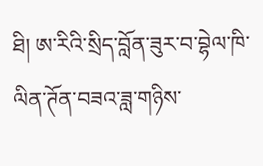ཐི། ཨ་རིའི་སྲིད་བློན་ཟུར་བ་བྷེལ་ཁི་ལིན་ཊོན་བཟའ་ཟླ་གཉིས་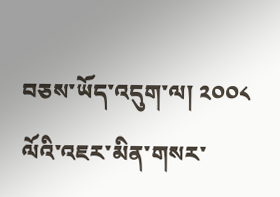བཅས་ཡོད་འདུག་ལ། ༢༠༠༨ ལོའི་འཇར་མིན་གསར་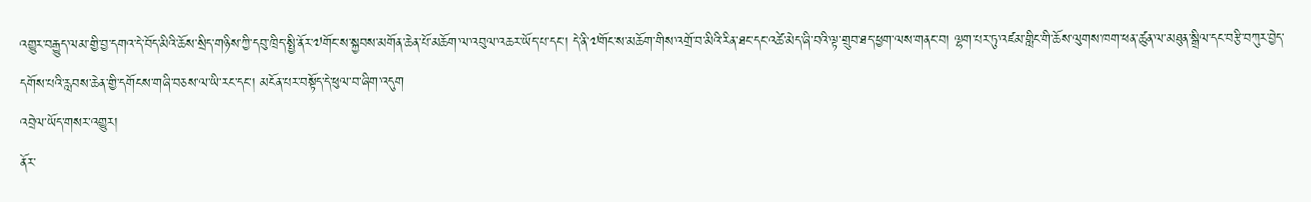འགྱུར་བརྒྱུད་ལམ་གྱི་བྱ་དགའ་དེ་བོད་མིའི་ཆོས་སྲིད་གཉིས་ཀྱི་དབུ་ཁྲིད་སྤྱི་ནོར་༧གོང་ས་སྐྱབས་མགོན་ཆེན་པོ་མཆོག་ལ་འབུལ་འཆར་ཡོད་པ་དང་། དེ་ནི་༧གོང་ས་མཆོག་གིས་འགྲོ་བ་མིའི་རིན་ཐང་དང་འཚེ་མེད་ཞི་བའི་ལྟ་གྲུབ་ཐད་ཕྱག་ལས་གནང་བ། ལྷག་པར་ཏུ་འཛམ་གླིང་གི་ཆོས་ལུགས་ཁག་ཕན་ཚུན་ལ་མཐུན་སྒྲིལ་དང་བརྩི་བཀུར་བྱེད་དགོས་པའི་རླབས་ཆེན་གྱི་དགོངས་གཞི་བཅས་ལ་ཡི་རང་དང་། མངོན་པར་བསྟོད་དེ་ཕུལ་བ་ཞིག་འདུག
འབྲེལ་ཡོད་གསར་འགྱུར།
ནོར་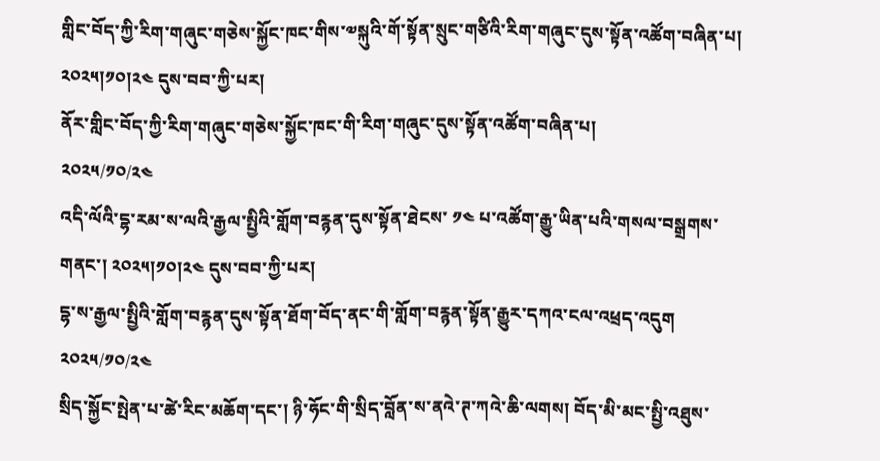གླིང་བོད་ཀྱི་རིག་གཞུང་གཅེས་སྐྱོང་ཁང་གིས་༧སྐུའི་གོ་སྟོན་སྲུང་གཙིའི་རིག་གཞུང་དུས་སྟོན་འཚོག་བཞིན་པ། ༢༠༢༥།༡༠།༢༤ དུས་བབ་ཀྱི་པར།
ནོར་གླིང་བོད་ཀྱི་རིག་གཞུང་གཅེས་སྐྱོང་ཁང་གི་རིག་གཞུང་དུས་སྟོན་འཚོག་བཞིན་པ།
༢༠༢༥/༡༠/༢༤
འདི་ལོའི་དྷ་རམ་ས་ལའི་རྒྱལ་སྤྱིའི་གློག་བརྙན་དུས་སྟོན་ཐེངས་ ༡༤ པ་འཚོག་རྒྱུ་ཡིན་པའི་གསལ་བསྒྲགས་གནང་། ༢༠༢༥།༡༠།༢༤ དུས་བབ་ཀྱི་པར།
དྷ་ས་རྒྱལ་སྤྱིའི་གློག་བརྙན་དུས་སྟོན་ཐོག་བོད་ནང་གི་གློག་བརྙན་སྟོན་རྒྱུར་དཀའ་ངལ་འཕྲད་འདུག
༢༠༢༥/༡༠/༢༤
སྲིད་སྐྱོང་སྤེན་པ་ཚེ་རིང་མཆོག་དང་། ཉི་ཧོང་གི་སྲིད་བློན་ས་ནའེ་ཊ་ཀའེ་ཆི་ལགས། བོད་མི་མང་སྤྱི་འཐུས་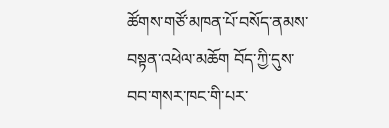ཚོགས་གཙོ་མཁན་པོ་བསོད་ནམས་བསྟན་འཕེལ་མཆོག བོད་ཀྱི་དུས་བབ་གསར་ཁང་གི་པར་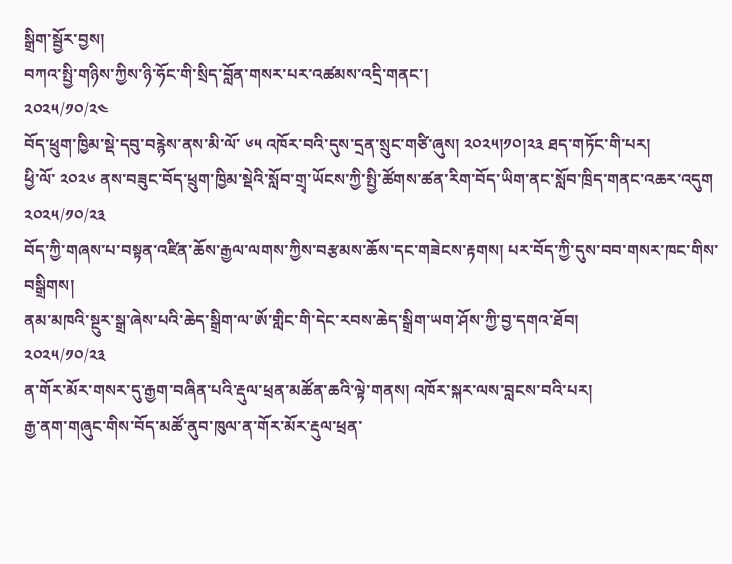སྒྲིག་སྦྱོར་བྱས།
བཀའ་སྤྱི་གཉིས་ཀྱིས་ཉི་ཧོང་གི་སྲིད་བློན་གསར་པར་འཚམས་འདྲི་གནང་།
༢༠༢༥/༡༠/༢༤
བོད་ཕྲུག་ཁྱིམ་སྡེ་དབུ་བརྙེས་ནས་མི་ལོ་ ༦༥ འཁོར་བའི་དུས་དྲན་སྲུང་གཙི་ཞུས། ༢༠༢༥།༡༠།༢༣ ཐད་གཏོང་གི་པར།
ཕྱི་ལོ་ ༢༠༢༦ ནས་བཟུང་བོད་ཕྲུག་ཁྱིམ་སྡེའི་སློབ་གྲྭ་ཡོངས་ཀྱི་སྤྱི་ཚོགས་ཚན་རིག་བོད་ཡིག་ནང་སློབ་ཁྲིད་གནང་འཆར་འདུག
༢༠༢༥/༡༠/༢༣
བོད་ཀྱི་གཞས་པ་བསྟན་འཛིན་ཆོས་རྒྱལ་ལགས་ཀྱིས་བརྩམས་ཆོས་དང་གཟེངས་རྟགས། པར་བོད་ཀྱི་དུས་བབ་གསར་ཁང་གིས་བསྒྲིགས།
ནམ་མཁའི་སྔུར་སྒྲ་ཞེས་པའི་ཆེད་སྒྲིག་ལ་ཨོ་གླིང་གི་དེང་རབས་ཆེད་སྒྲིག་ཡག་ཤོས་ཀྱི་བྱ་དགའ་ཐོབ།
༢༠༢༥/༡༠/༢༣
ན་གོར་མོར་གསར་དུ་རྒྱག་བཞིན་པའི་རྡུལ་ཕྲན་མཚོན་ཆའི་ལྟེ་གནས། འཁོར་སྐར་ལས་བླངས་བའི་པར།
རྒྱ་ནག་གཞུང་གིས་བོད་མཚོ་ནུབ་ཁུལ་ན་གོར་མོར་རྡུལ་ཕྲན་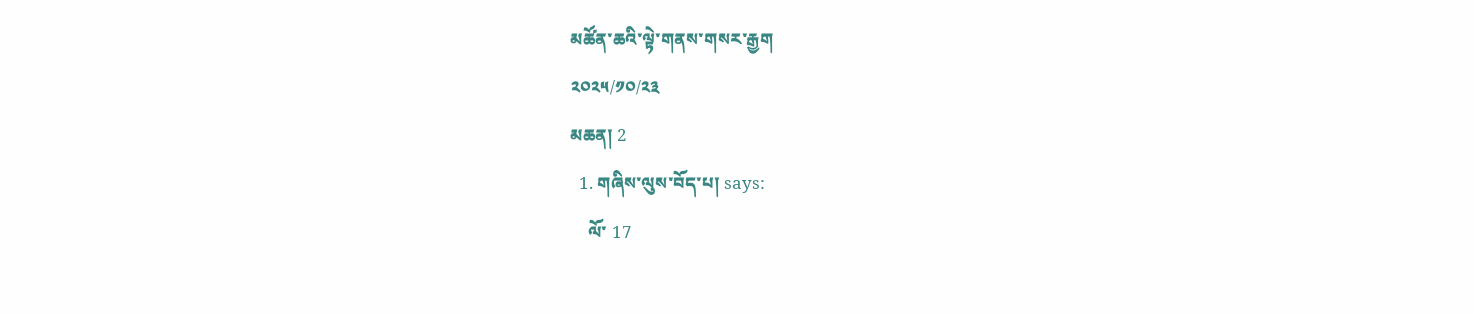མཚོན་ཆའི་ལྟེ་གནས་གསར་རྒྱག
༢༠༢༥/༡༠/༢༣
མཆན། 2
  1. གཞིས་ལུས་བོད་པ། says:
    ལོ་ 17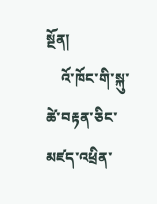སྔོན།
    འོ་ཁོང་གི་སྐུ་ཚེ་བརྟན་ཅིང་མཛད་འཕྲིན་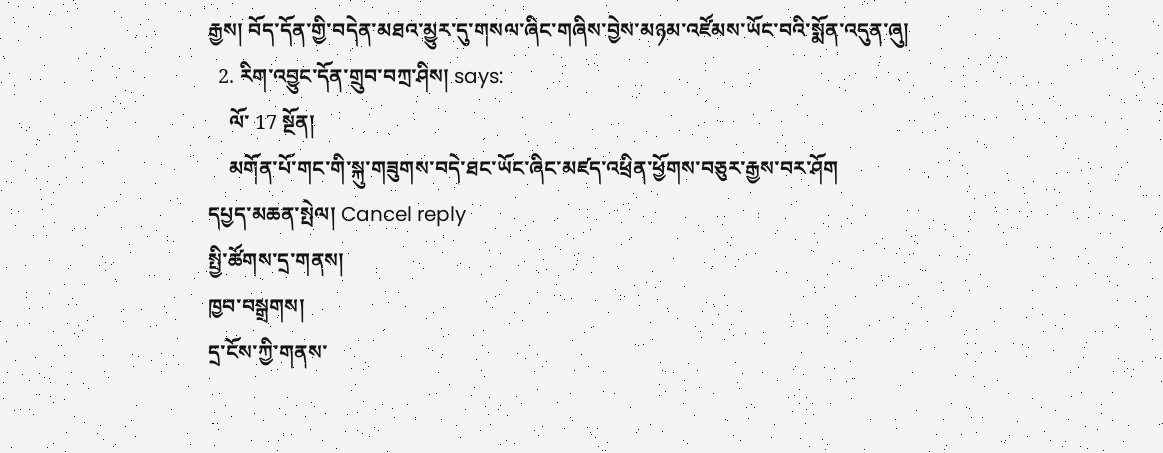རྒྱས། བོད་དོན་གྱི་བདེན་མཐའ་མྱུར་དུ་གསལ་ཞིང་གཞིས་བྱེས་མཉམ་འཛོམས་ཡོང་བའི་སྨོན་འདུན་ཞུ།
  2. རིག་འབྱུང་དོན་གྲུབ་བཀྲ་ཤིས། says:
    ལོ་ 17 སྔོན།
    མགོན་པོ་གང་གི་སྐུ་གཟུགས་བདེ་ཐང་ཡོང་ཞིང་མཛད་འཕྲིན་ཕྱོགས་བཅུར་རྒྱས་བར་ཤོག
དཔྱད་མཆན་སྤེལ། Cancel reply
སྤྱི་ཚོགས་དྲ་གནས།
ཁྱབ་བསྒྲགས།
དྲ་ངོས་ཀྱི་གནས་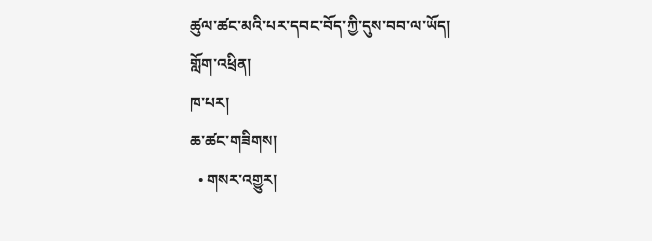ཚུལ་ཚང་མའི་པར་དབང་བོད་ཀྱི་དུས་བབ་ལ་ཡོད།
གློག་འཕྲིན།
ཁ་པར།
ཆ་ཚང་གཟིགས།
  • གསར་འགྱུར།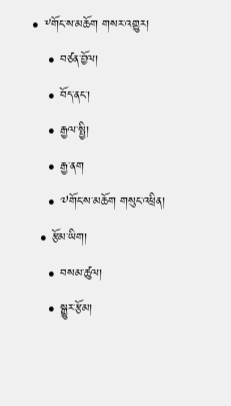• ༸གོང་ས་མཆོག གསར་འགྱུར།
    • བཙན་བྱོལ།
    • བོད་ནང་།
    • རྒྱལ་སྤྱི།
    • རྒྱ་ནག
    • ༧གོང་ས་མཆོག གསུང་འཕྲིན།
  • རྩོམ་ཡིག།
    • བསམ་ཚུལ།
    • སྒྱུར་རྩོམ།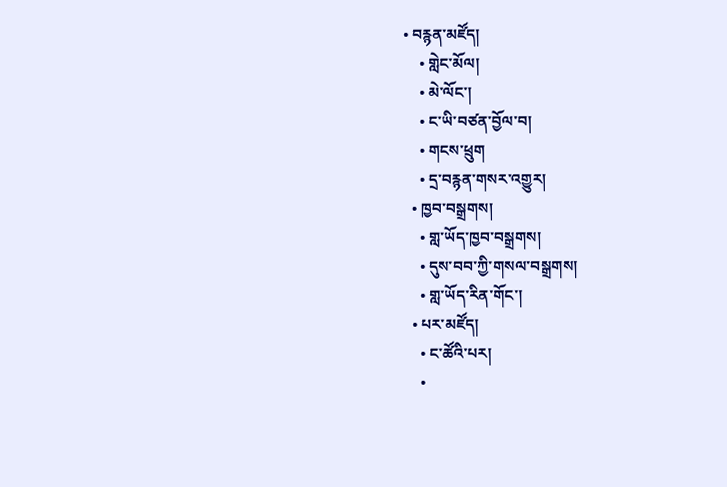• བརྙན་མཛོད།
    • གླེང་མོལ།
    • མེ་ལོང་།
    • ང་ཡི་བཙན་བྱོལ་བ།
    • གངས་ཕྲུག
    • དྲ་བརྙན་གསར་འགྱུར།
  • ཁྱབ་བསྒྲགས།
    • གླ་ཡོད་ཁྱབ་བསྒྲགས།
    • དུས་བབ་ཀྱི་གསལ་བསྒྲགས།
    • གླ་ཡོད་རིན་གོང་།
  • པར་མཛོད།
    • ང་ཚོའི་པར།
    •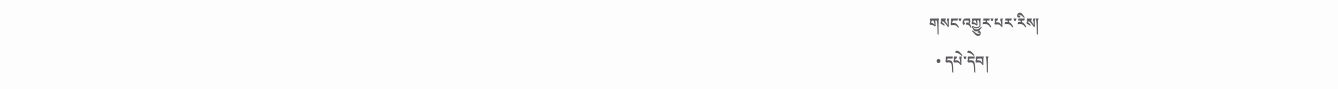གསང་འགྱུར་པར་རིས།
  • དཔེ་དེབ།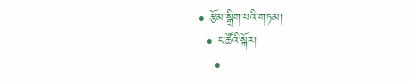• རྩོམ་སྒྲིག་པའི་གཏམ།
  • ང་ཚོའི་སྐོར།
    •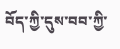བོད་ཀྱི་དུས་བབ་ཀྱི་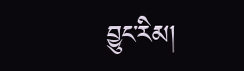བྱུང་རིམ།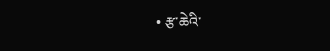• རྩ་ཆེའི་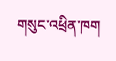གསུང་འཕྲིན་ཁག